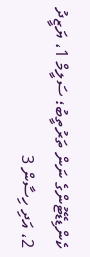ކެންޑިޑޭޓުންގެ ނަން ތަރުތީބު؛ ސަލީމް 1، ޔަޒީދު 2، އަދި ހިސާން 3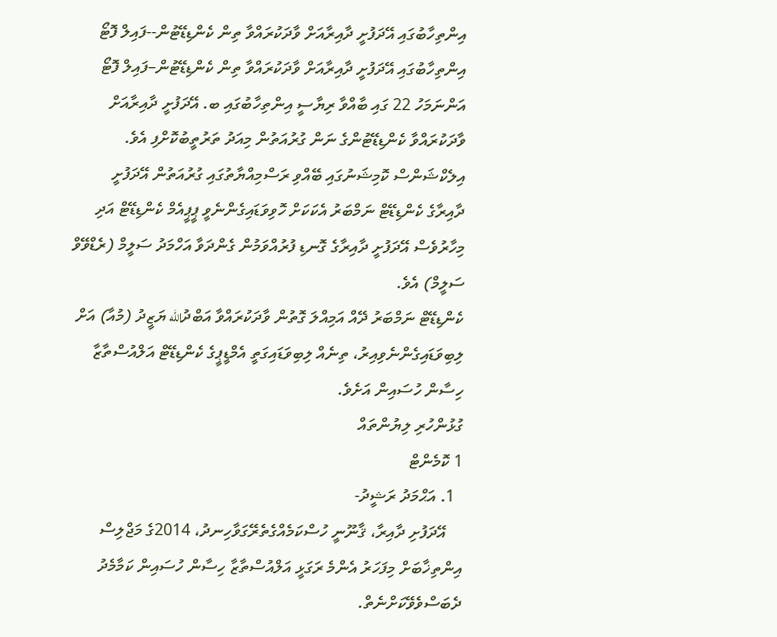އިންތިހާބުގައި އޭދަފުށީ ދާއިރާއަށް ވާދަކުރައްވާ ތިން ކެންޑިޑޭޓުން--ފައިލް ފޮޓޯ
އިންތިހާބުގައި އޭދަފުށީ ދާއިރާއަށް ވާދަކުރައްވާ ތިން ކެންޑިޑޭޓުން–ފައިލް ފޮޓޯ
އަންނަމަހު 22 ގައި ބާއްވާ ރިޔާސީ އިންތިހާބުގައި ބ. އޭދަފުށީ ދާއިރާއަށް ވާދަކުރައްވާ ކެންޑިޑޭޓުންގެ ނަން ގުރުއަތުން މިއަދު ތަރުތީބުކޮށްފި އެވެ.
އިލެކްޝަންސް ކޮމިޝަނުގައި ބޭއްވި ރަސްމިއްޔާތުގައި ގުރުއަތުން އޭދަފުށީ ދާއިރާގެ ކެންޑިޑޭޓް ނަމްބަރު އެކަކަށް ހޮވިވަޑައިގެންނެވީ ޕީޕީއެމް ކެންޑިޑޭޓް އަދި މިހާރުވެސް އޭދަފުށީ ދާއިރާގެ ގޮނޑި ފުރުއްވަމުން ގެންދަވާ އަހްމަދު ސަލީމް (ރެޑްވޭވް ސަލީމް) އެވެ.
ކެންޑިޑޭޓް ނަމްބަރު ދޭއް އަމިއްލަ ގޮތުން ވާދަކުރައްވާ އަބްދުالله ޔަޒީދު (މުއާ) އަށް ލިބިވަޑައިގެންނެވިއިރު، ތިނެއް ލިބިވަޑައިގަތީ އެމްޑީޕީގެ ކެންޑިޑޭޓް އަލްއުސްތާޒާ ހިސާން ހުސައިން އަށެވެ.
ގުޅުންހުރި ލިޔުންތައް
1 ކޮމެންޓް
  1. އަޙްމަދު ރަޝީދު-
    އޭދަފުށި ދާއިރާ، ޤާނޫނީ ހުސްކަމެއްގެތެރޭގަވާހިނދު، 2014ގެ މަޖްލިސް އިންތިޚާބަށް މިފަހަރު އެންމެ ރަގަޅީ އަލްއުސްތާޒާ ހިސާން ހުސައިން ކަމާމެދު ދެބަސްވެވޭކަށްނެތް.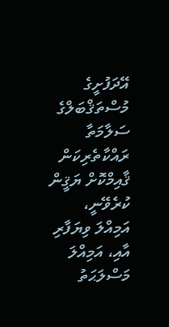އޭދަފުށީގެ މުސްތަޤްބަލްގެ ސަލާމަތާ ރައްކާތެރިކަން ޤާއިމްކޮށް ޔަޤީން ކުރެވޭނީ، އަމިއްލަ ވިޔަފާރި އާއި، އަމިއްލަ މަސްލަޙަތު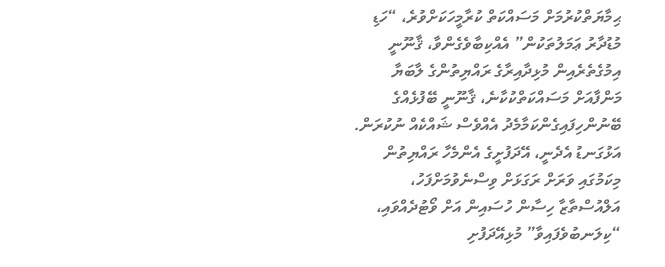ޙިމާޔަތްކުރުމަށް މަސައްކަތް ކުރާމީހަކަށްވުރެ، “ހަޑި މުޑުދާރު ޢަމަލުތަކުން” އެއްކިބާވެގެންވާ، ޤާނޫނީ އިމުގެތެރެއިން މުޅިދާއިރާގެ ރައްޔިތުންގެ ލާބަޔާ މަންފާއަށް މަސައްކަތްކުކާނެ، ޤާނޫނީ ބޭފުޅެއްގެ ބޭނުންހިފައިގެންކަމާމެދު އެއްވެސް ޝައްކެއް ނުކުރަން. އަޅުގަނޑު އެދެނީ، އޭދަފުށީގެ އެންމެހާ ރައްޔިތުން މިކަމުގައި ވަރަށް ރަގަޅަށް ވިސްނެވުމަށްފަހު، އަލްއުސްތާޒާ ހިސާން ހުސައިން އަށް ވޯޓުދެއްވައި، “ކިލަނބުވެފައިވާ” މުޅިއޭދަފުށި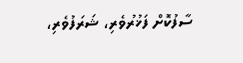ސާފުކޮށް ފަޚުރުވެރި، ޝަރަފުވެރި،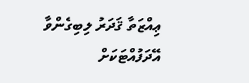ޢިއްޒަތާ ޤަދަރު ލިބިގެންވާ އޭދަފުއްޓަކަށް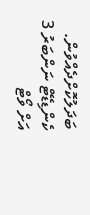ބަދަލުކޮށްދެއްވުން. ކެންޑިޑޭޓް ނަންބަރު 3 އަށް ވޯޓް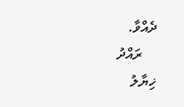ދެއްވާ.
    ރައްދު
ޚިޔާލު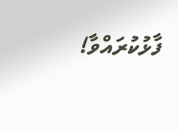ފާޅުކުރައްވާ!